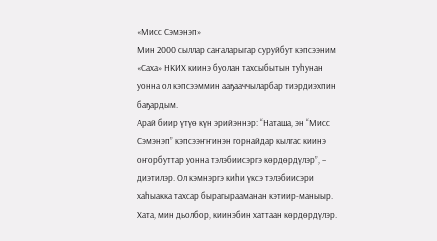«Мисс Сэмэнэп»
Мин 2000 сыллар саҥаларыгар суруйбут кэпсээним «Саха» НКИХ киинэ буолан тахсыбытын туһунан уонна ол кэпсээммин ааҕааччыларбар тиэрдиэхпин баҕардым.
Арай биир үтүө күн эрийэннэр: “Наташа, эн “Мисс Сэмэнэп” кэпсээҥҥинэн горнайдар кылгас киинэ оҥорбуттар уонна тэлэбиисэргэ көрдөрдүлэр”, – диэтилэр. Ол кэмнэргэ киһи үксэ тэлэбиисэри хаһыакка тахсар бырагырааманан кэтиир-маныыр. Хата, мин дьолбор, киинэбин хаттаан көрдөрдүлэр.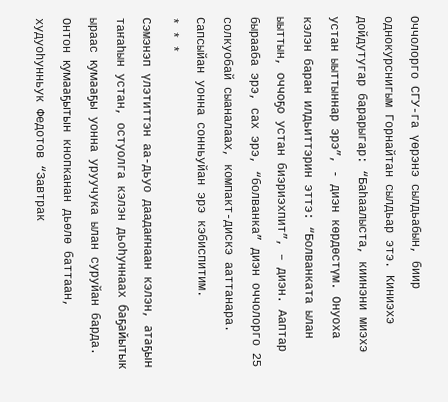Оччолорго СГУ-га үөрэнэ сылдьабын, биир однокурснигым Горнайтан сылдьар этэ. Киниэхэ дойдутугар барарыгар: “Баһаалыста, киинэни миэхэ устан ыыттыннар эрэ”, - диэн көрдөстүм. Онуоха кэлэн баран илдьиттэрин эттэ: “Болванката ылан ыыттын, оччоҕо устан биэриэхпит”, – диэн. Ааптар бырааба эрэ, сах эрэ, “болванка” диэн оччолорго 25 солкуобай сыаналаах, компакт-дискэ ааттанара. Сапсыйан уонна сонньуйан эрэ кэбиспитим.
* * *
Сэмэнэп үлэтиттэн аа-дьуо даадаҥнаан кэлэн, атаҕын таҥаһын устан, остуолга кэлэн дьоһуннаах баҕайытык ыраас кумааҕы уонна уруучука ылан суруйан барда.
Онтон кумааҕытын кнопканан дьөлө баттаан, худуоһунньук Федотов “Завтрак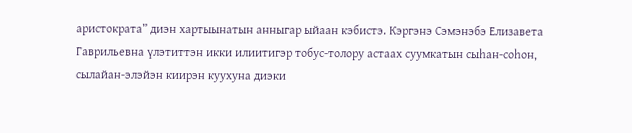аристократа” диэн хартыынатын анныгар ыйаан кэбистэ. Кэргэнэ Сэмэнэбэ Елизавета Гаврильевна үлэтиттэн икки илиитигэр тобус-толору астаах суумкатын сыһан-соһон, сылайан-элэйэн киирэн куухуна диэки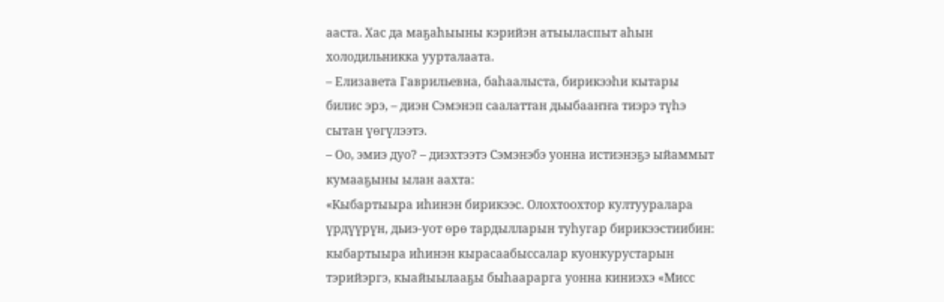ааста. Хас да маҕаһыыны кэрийэн атыыласпыт аһын холодильникка уурталаата.
– Елизавета Гаврильевна, баһаалыста, бирикээһи кытары билис эрэ, – диэн Сэмэнэп саалаттан дьыбааҥҥа тиэрэ түһэ сытан үөгүлээтэ.
– Оо, эмиэ дуо? – диэхтээтэ Сэмэнэбэ уонна истиэнэҕэ ыйаммыт кумааҕыны ылан аахта:
«Кыбартыыра иһинэн бирикээс. Олохтоохтор култууралара үрдүүрүн, дьиэ-уот өрө тардылларын туһугар бирикээстиибин: кыбартыыра иһинэн кырасаабыссалар куонкурустарын тэрийэргэ, кыайыылааҕы быһаарарга уонна киниэхэ «Мисс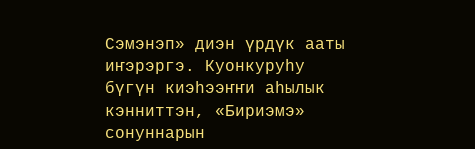Сэмэнэп» диэн үрдүк ааты иҥэрэргэ. Куонкуруһу бүгүн киэһээҥҥи аһылык кэнниттэн, «Бириэмэ» сонуннарын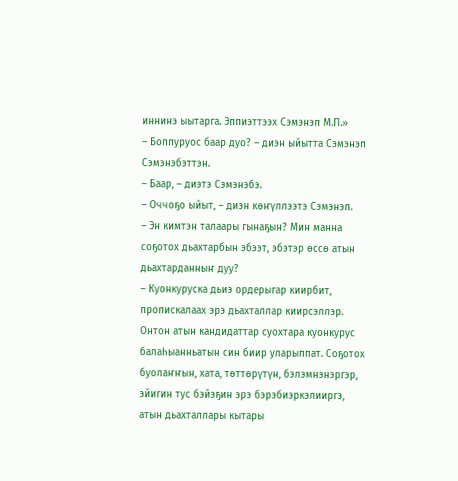иннинэ ыытарга. Эппиэттээх Сэмэнэп М.П.»
– Боппуруос баар дуо? – диэн ыйытта Сэмэнэп Сэмэнэбэттэн.
– Баар, – диэтэ Сэмэнэбэ.
– Оччоҕо ыйыт, – диэн көҥүллээтэ Сэмэнэп.
– Эн кимтэн талаары гынаҕын? Мин манна соҕотох дьахтарбын эбээт, эбэтэр өссө атын дьахтарданныҥ дуу?
– Куонкуруска дьиэ ордерыгар киирбит, пропискалаах эрэ дьахталлар киирсэллэр. Онтон атын кандидаттар суохтара куонкурус балаһыанньатын син биир уларыппат. Соҕотох буолаҥҥын, хата, төттөрүтүн, бэлэмнэнэргэр, эйигин тус бэйэҕин эрэ бэрэбиэркэлииргэ, атын дьахталлары кытары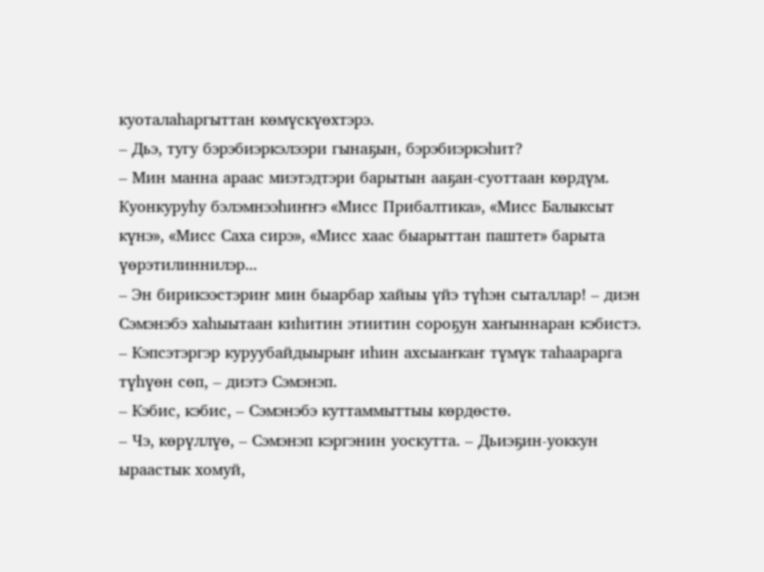куоталаһаргыттан көмүскүөхтэрэ.
– Дьэ, тугу бэрэбиэркэлээри гынаҕын, бэрэбиэркэһит?
– Мин манна араас миэтэдтэри барытын ааҕан-суоттаан көрдүм. Куонкуруһу бэлэмнээһиҥҥэ «Мисс Прибалтика», «Мисс Балыксыт күнэ», «Мисс Саха сирэ», «Мисс хаас быарыттан паштет» барыта үөрэтилиннилэр...
– Эн бирикээстэриҥ мин быарбар хайыы үйэ түһэн сыталлар! – диэн Сэмэнэбэ хаһыытаан киһитин этиитин сороҕун хаҥыннаран кэбистэ.
– Кэпсэтэргэр куруубайдыырыҥ иһин ахсыаҥкаҥ түмүк таһаарарга түһүөн сөп, – диэтэ Сэмэнэп.
– Кэбис, кэбис, – Сэмэнэбэ куттаммыттыы көрдөстө.
– Чэ, көрүллүө, – Сэмэнэп кэргэнин уоскутта. – Дьиэҕин-уоккун ыраастык хомуй,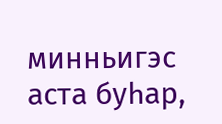минньигэс аста буһар,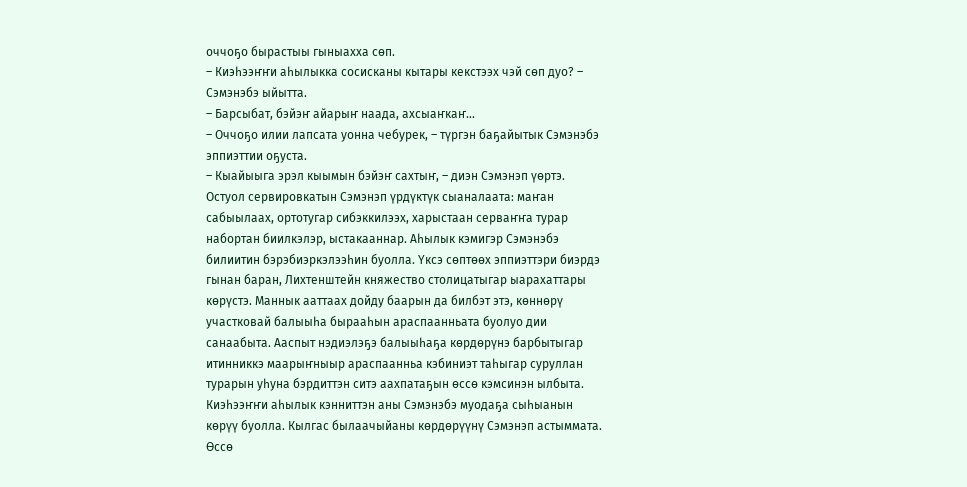оччоҕо бырастыы гыныахха сөп.
– Киэһээҥҥи аһылыкка сосисканы кытары кекстээх чэй сөп дуо? – Сэмэнэбэ ыйытта.
– Барсыбат, бэйэҥ айарыҥ наада, ахсыаҥкаҥ...
– Оччоҕо илии лапсата уонна чебурек, – түргэн баҕайытык Сэмэнэбэ эппиэттии оҕуста.
– Кыайыыга эрэл кыымын бэйэҥ сахтыҥ, – диэн Сэмэнэп үөртэ.
Остуол сервировкатын Сэмэнэп үрдүктүк сыаналаата: маҥан сабыылаах, ортотугар сибэккилээх, харыстаан серваҥҥа турар набортан биилкэлэр, ыстакааннар. Аһылык кэмигэр Сэмэнэбэ билиитин бэрэбиэркэлээһин буолла. Үксэ сөптөөх эппиэттэри биэрдэ гынан баран, Лихтенштейн княжество столицатыгар ыарахаттары көрүстэ. Маннык ааттаах дойду баарын да билбэт этэ, көннөрү участковай балыыһа бырааһын араспаанньата буолуо дии санаабыта. Ааспыт нэдиэлэҕэ балыыһаҕа көрдөрүнэ барбытыгар итинниккэ маарыҥныыр араспаанньа кэбиниэт таһыгар суруллан турарын уһуна бэрдиттэн ситэ аахпатаҕын өссө кэмсинэн ылбыта.
Киэһээҥҥи аһылык кэнниттэн аны Сэмэнэбэ муодаҕа сыһыанын көрүү буолла. Кылгас былаачыйаны көрдөрүүнү Сэмэнэп астыммата. Өссө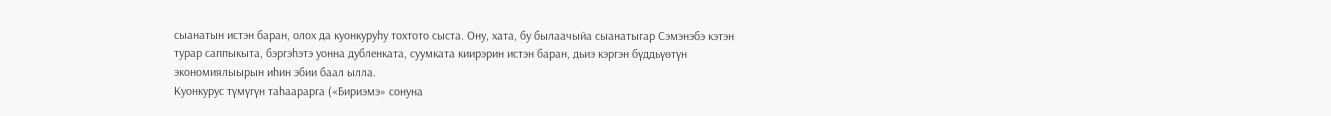сыанатын истэн баран, олох да куонкуруһу тохтото сыста. Ону, хата, бу былаачыйа сыанатыгар Сэмэнэбэ кэтэн турар саппыкыта, бэргэһэтэ уонна дубленката, суумката киирэрин истэн баран, дьиэ кэргэн бүддьүөтүн экономиялыырын иһин эбии баал ылла.
Куонкурус түмүгүн таһаарарга («Бириэмэ» сонуна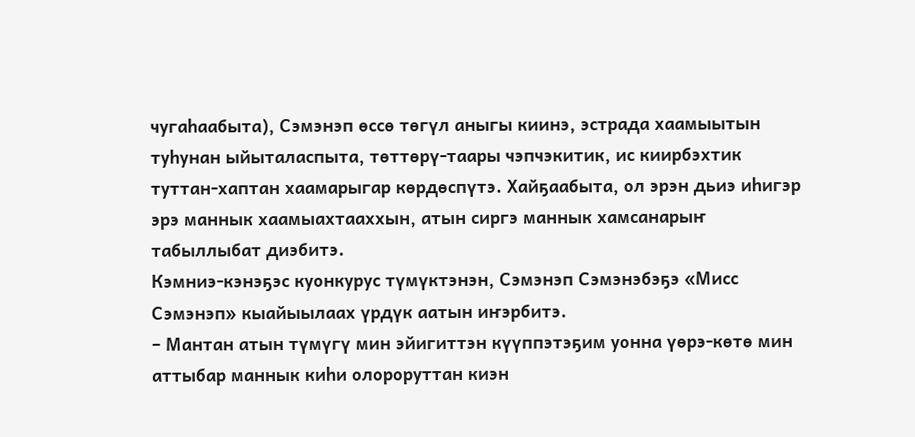чугаһаабыта), Сэмэнэп өссө төгүл аныгы киинэ, эстрада хаамыытын туһунан ыйыталаспыта, төттөрү-таары чэпчэкитик, ис киирбэхтик туттан-хаптан хаамарыгар көрдөспүтэ. Хайҕаабыта, ол эрэн дьиэ иһигэр эрэ маннык хаамыахтааххын, атын сиргэ маннык хамсанарыҥ табыллыбат диэбитэ.
Кэмниэ-кэнэҕэс куонкурус түмүктэнэн, Сэмэнэп Сэмэнэбэҕэ «Мисс Сэмэнэп» кыайыылаах үрдүк аатын иҥэрбитэ.
– Мантан атын түмүгү мин эйигиттэн күүппэтэҕим уонна үөрэ-көтө мин аттыбар маннык киһи олороруттан киэн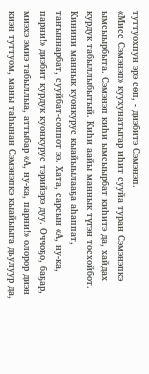туттуохпун эрэ сөп, - диэбитэ Сэмэнэп.
«Мисс Сэмэнэп» куухунатыгар иһит сууйа туран Сэмэнэпкэ ымсыырбыта. Сэмэнэп киһи ымсыырбат киһитэ да, хайдах курдук табыллыбытый. Киһи аайы маннык түгэн тосхойбот. Кинини маннык куонкурус кыайыылааҕа аһаппат, таҥыннарбат, сууйбат-соппот ээ. Хата, сарсын «А, ну-ка, парни!» диэбит курдук куонкурус тэрийэрэ дуу. Оччоҕо, баҕар, миэхэ эмиэ табыллыа, аттыбар «А, ну-ка, парни!» олорор диэн киэн туттуом, маны таһынан Сэмэнэпкэ кыайыыга дьулуур да,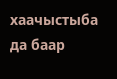хаачыстыба да баар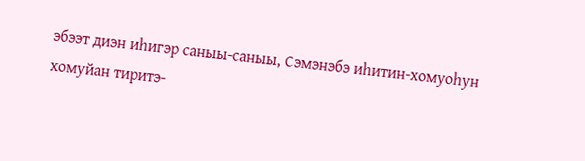эбээт диэн иһигэр саныы-саныы, Сэмэнэбэ иһитин-хомуоһун хомуйан тиритэ-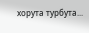хорута турбута...